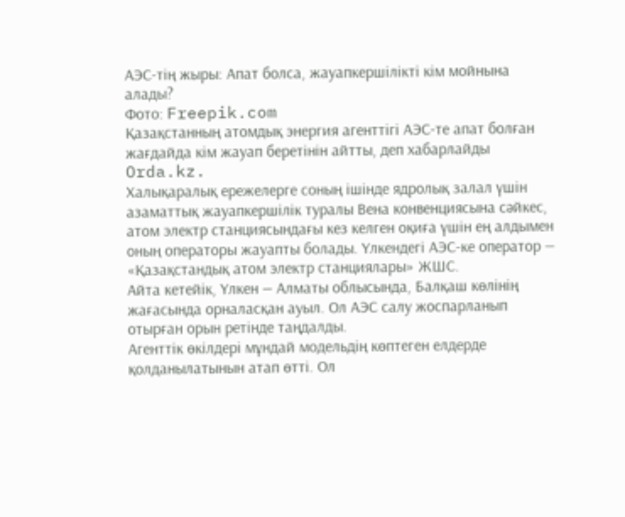АЭС-тің жыры: Апат болса, жауапкершілікті кім мойнына алады?
Фото: Freepik.com
Қазақстанның атомдық энергия агенттігі АЭС-те апат болған жағдайда кім жауап беретінін айтты, деп хабарлайды Orda.kz.
Халықаралық ережелерге соның ішінде ядролық залал үшін азаматтық жауапкершілік туралы Вена конвенциясына сәйкес, атом электр станциясындағы кез келген оқиға үшін ең алдымен оның операторы жауапты болады. Үлкендегі АЭС-ке оператор — «Қазақстандық атом электр станциялары» ЖШС.
Айта кетейік, Үлкен — Алматы облысында, Балқаш көлінің жағасында орналасқан ауыл. Ол АЭС салу жоспарланып отырған орын ретінде таңдалды.
Агенттік өкілдері мұндай модельдің көптеген елдерде қолданылатынын атап өтті. Ол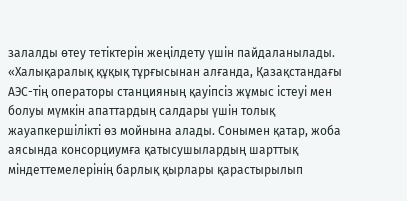залалды өтеу тетіктерін жеңілдету үшін пайдаланылады.
«Халықаралық құқық тұрғысынан алғанда, Қазақстандағы АЭС-тің операторы станцияның қауіпсіз жұмыс істеуі мен болуы мүмкін апаттардың салдары үшін толық жауапкершілікті өз мойнына алады. Сонымен қатар, жоба аясында консорциумға қатысушылардың шарттық міндеттемелерінің барлық қырлары қарастырылып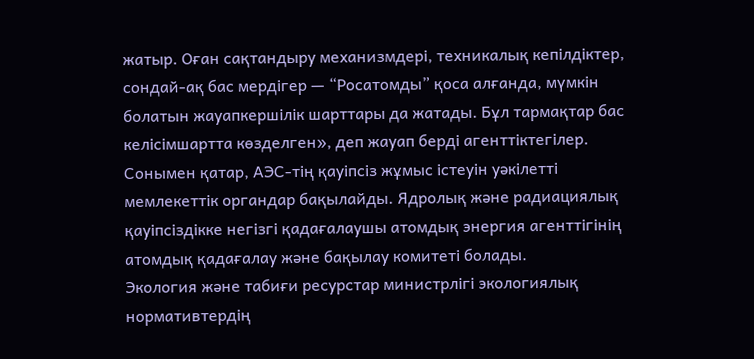жатыр. Оған сақтандыру механизмдері, техникалық кепілдіктер, сондай-ақ бас мердігер — “Росатомды” қоса алғанда, мүмкін болатын жауапкершілік шарттары да жатады. Бұл тармақтар бас келісімшартта көзделген», деп жауап берді агенттіктегілер.
Сонымен қатар, АЭС-тің қауіпсіз жұмыс істеуін уәкілетті мемлекеттік органдар бақылайды. Ядролық және радиациялық қауіпсіздікке негізгі қадағалаушы атомдық энергия агенттігінің атомдық қадағалау және бақылау комитеті болады.
Экология және табиғи ресурстар министрлігі экологиялық нормативтердің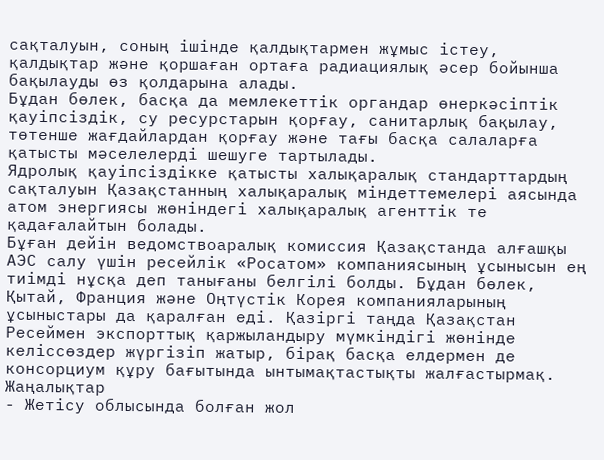сақталуын, соның ішінде қалдықтармен жұмыс істеу, қалдықтар және қоршаған ортаға радиациялық әсер бойынша бақылауды өз қолдарына алады.
Бұдан бөлек, басқа да мемлекеттік органдар өнеркәсіптік қауіпсіздік, су ресурстарын қорғау, санитарлық бақылау, төтенше жағдайлардан қорғау және тағы басқа салаларға қатысты мәселелерді шешуге тартылады.
Ядролық қауіпсіздікке қатысты халықаралық стандарттардың сақталуын Қазақстанның халықаралық міндеттемелері аясында атом энергиясы жөніндегі халықаралық агенттік те қадағалайтын болады.
Бұған дейін ведомствоаралық комиссия Қазақстанда алғашқы АЭС салу үшін ресейлік «Росатом» компаниясының ұсынысын ең тиімді нұсқа деп танығаны белгілі болды. Бұдан бөлек, Қытай, Франция және Оңтүстік Корея компанияларының ұсыныстары да қаралған еді. Қазіргі таңда Қазақстан Ресеймен экспорттық қаржыландыру мүмкіндігі жөнінде келіссөздер жүргізіп жатыр, бірақ басқа елдермен де консорциум құру бағытында ынтымақтастықты жалғастырмақ.
Жаңалықтар
- Жетісу облысында болған жол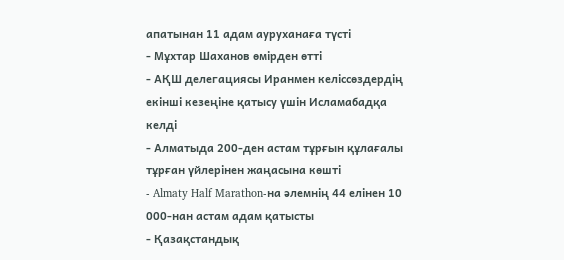апатынан 11 адам ауруханаға түсті
- Мұхтар Шаханов өмірден өтті
- АҚШ делегациясы Иранмен келіссөздердің екінші кезеңіне қатысу үшін Исламабадқа келді
- Алматыда 200-ден астам тұрғын құлағалы тұрған үйлерінен жаңасына көшті
- Almaty Half Marathon-на әлемнің 44 елінен 10 000-нан астам адам қатысты
- Қазақстандық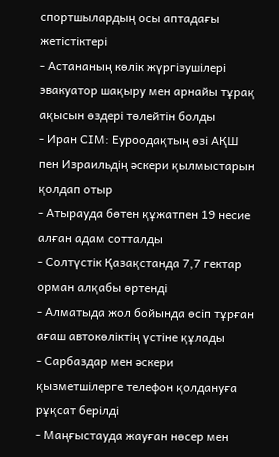спортшылардың осы аптадағы жетістіктері
- Астананың көлік жүргізушілері эвакуатор шақыру мен арнайы тұрақ ақысын өздері төлейтін болды
- Иран СІМ: Еуроодақтың өзі АҚШ пен Израильдің әскери қылмыстарын қолдап отыр
- Атырауда бөтен құжатпен 19 несие алған адам сотталды
- Солтүстік Қазақстанда 7,7 гектар орман алқабы өртенді
- Алматыда жол бойында өсіп тұрған ағаш автокөліктің үстіне құлады
- Сарбаздар мен әскери қызметшілерге телефон қолдануға рұқсат берілді
- Маңғыстауда жауған нөсер мен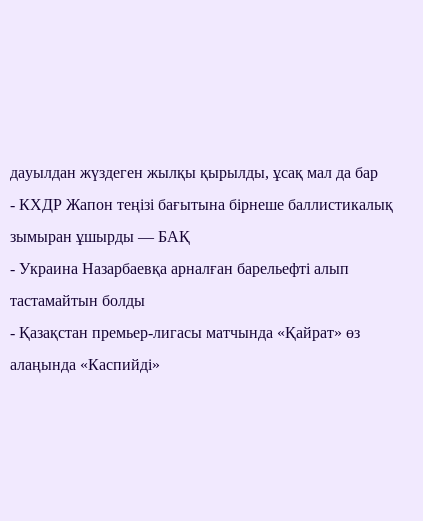дауылдан жүздеген жылқы қырылды, ұсақ мал да бар
- КХДР Жапон теңізі бағытына бірнеше баллистикалық зымыран ұшырды — БАҚ
- Украина Назарбаевқа арналған барельефті алып тастамайтын болды
- Қазақстан премьер-лигасы матчында «Қайрат» өз алаңында «Каспийді»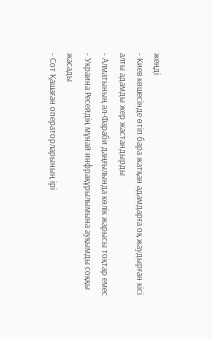жеңді
- Киев көшесінде өтіп бара жатқан адамдарға оқ жаудырған кісі алты адамды жер жастандырды
- Алматының әл-Фараби даңғылында көлік жарысы тоқтар емес
- Украина Ресейдің мұнай инфрақұрылымына ауқымды соққы жасады
- Сот Қашаған операторларының ірі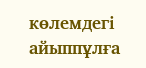көлемдегі айыппұлға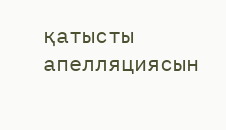қатысты апелляциясын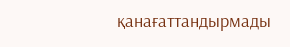қанағаттандырмады